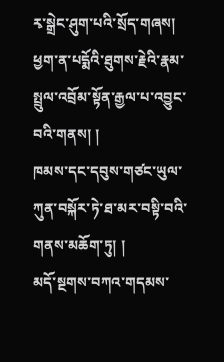རྭ་སྒྲེང་ཤུག་པའི་སྲོད་གཞས།
ཕྱག་ན་པདྨོའི་ཐུགས་རྗེའི་རྣམ་སྤྲུལ་འབྲོམ་སྟོན་རྒྱལ་པ་འབྱུང་བའི་གནས། །
ཁམས་དང་དབུས་གཙང་ཡུལ་ཀུན་བསྐོར་ཏེ་ཐ་མར་བསྟི་བའི་གནས་མཆོག་ཏུ། །
མདོ་སྔགས་བཀའ་གདམས་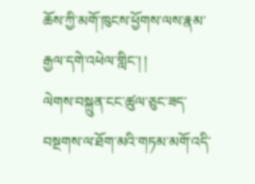ཆོས་ཀྱི་མགོ་ཁུངས་ཕྱོགས་ལས་རྣམ་རྒྱལ་དགེ་འཕེལ་གླིང་། །
ལེགས་བསྐྲུན་ངང་ཚུལ་ཅུང་ཟད་བསྔགས་ལ་ཐོག་མའི་གཏམ་མགོ་འདི་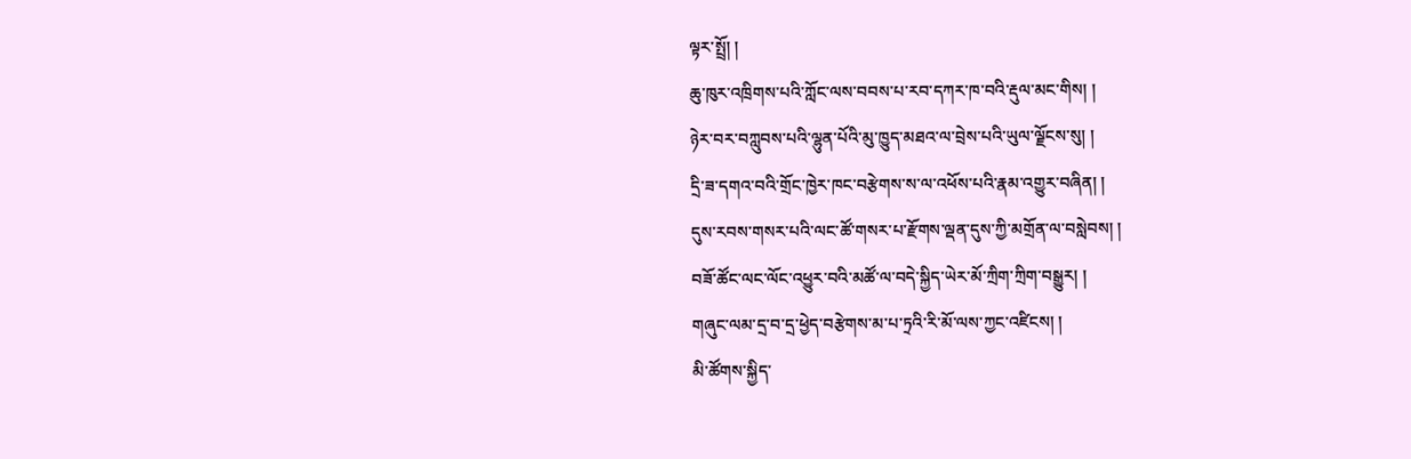ལྟར་སྤྲོ། །
ཆུ་ཁུར་འཁྲིགས་པའི་ཀློང་ལས་བབས་པ་རབ་དཀར་ཁ་བའི་རྡུལ་མང་གིས། །
ཉེར་བར་བཀླུབས་པའི་ལྷུན་པོའི་མུ་ཁྱུད་མཐའ་ལ་བྲེས་པའི་ཡུལ་ལྗོངས་སུ། །
དྲི་ཟ་དགའ་བའི་གྲོང་ཁྱེར་ཁང་བརྩེགས་ས་ལ་འཕོས་པའི་རྣམ་འགྱུར་བཞིན། །
དུས་རབས་གསར་པའི་ལང་ཚོ་གསར་པ་རྫོགས་ལྡན་དུས་ཀྱི་མགྲོན་ལ་བསླེབས། །
བཟོ་ཚོང་ལང་ལོང་འཕྱུར་བའི་མཚོ་ལ་བདེ་སྐྱིད་ཡེར་མོ་ཀྲིག་ཀྲིག་བསྒྱུར། །
གཞུང་ལམ་དྲ་བ་དྲ་ཕྱེད་བརྩེགས་མ་པ་ཏྲའི་རི་མོ་ལས་ཀྱང་འཛིངས། །
མི་ཚོགས་སྐྱིད་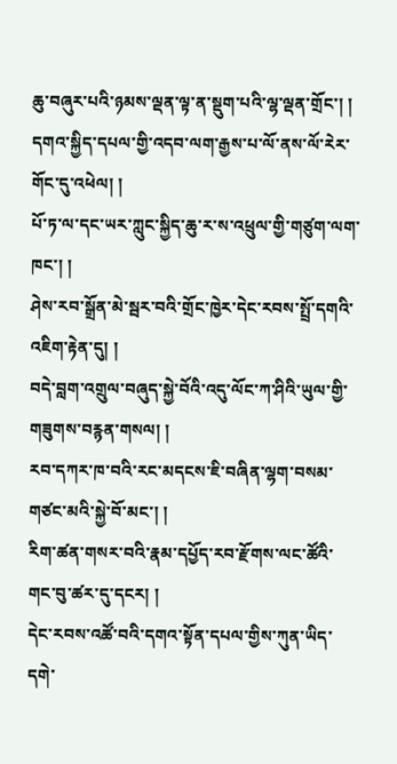ཆུ་བཞུར་པའི་ཉམས་ལྡན་ལྟ་ན་སྡུག་པའི་ལྷ་ལྡན་གྲོང་། །
དགའ་སྐྱིད་དཔལ་གྱི་འདབ་ལག་རྒྱས་པ་ལོ་ནས་ལོ་རེར་གོང་དུ་འཕེལ། །
པོ་ཏ་ལ་དང་ཡར་ཀླུང་སྐྱིད་ཆུ་ར་ས་འཕྲུལ་གྱི་གཙུག་ལག་ཁང་། །
ཤེས་རབ་སྒྲོན་མེ་སྦར་བའི་གྲོང་ཁྱེར་དེང་རབས་སྤྲོ་དགའི་འཇིག་རྟེན་དུ། །
བདེ་བླག་འགྲུལ་བཞུད་སྐྱེ་བོའི་འདུ་ལོང་ཀ་ཤིའི་ཡུལ་གྱི་གཟུགས་བརྙན་གསལ། །
རབ་དཀར་ཁ་བའི་རང་མདངས་ཇི་བཞིན་ལྷག་བསམ་གཙང་མའི་སྐྱེ་བོ་མང་། །
རིག་ཚན་གསར་བའི་རྣམ་དཔྱོད་རབ་རྫོགས་ལང་ཚོའི་གང་བུ་ཚར་དུ་དངར། །
དེང་རབས་འཚོ་བའི་དགའ་སྟོན་དཔལ་གྱིས་ཀུན་ཡིད་དགེ་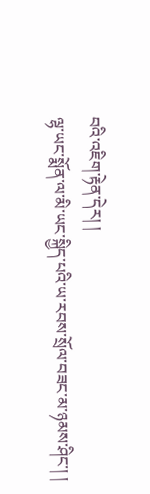བའི་འཇིག་རྟེན་དེར། །
ལྷ་ཡང་སྨོན་ལ་མི་ཡང་སྐྱིད་པའི་ཡ་རབས་སྲོལ་བཟང་མ་ཉམས་ཤིང་། །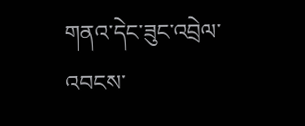གནའ་དེང་ཟུང་འབྲེལ་འབངས་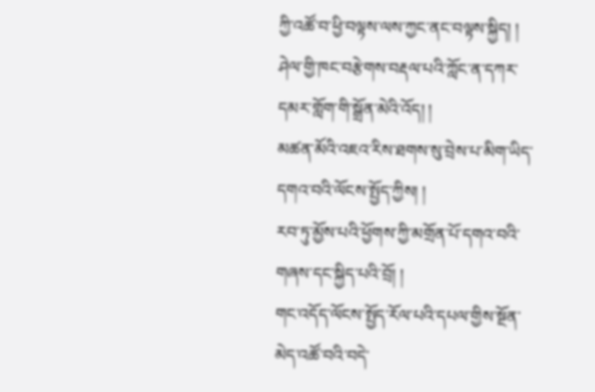ཀྱི་འཚོ་བ་ཕྱི་བལྟས་ལས་ཀྱང་ནང་བལྟས་སྐྱིད། །
ཤེལ་གྱི་ཁང་བརྩེགས་བརྡལ་པའི་ཀློང་ན་དཀར་དམར་གློག་གི་སྒྲོན་མེའི་འོད། །
མཚན་མོའི་འཇའ་རིས་ཐགས་སུ་བྲེས་པ་མིག་ཡིད་དགའ་བའི་ལོངས་སྤྱོད་ཀྱིས། །
རབ་ཏུ་མྱོས་པའི་ཕྱོགས་ཀྱི་མགྲོན་པོ་དགའ་བའི་གཞས་དང་སྐྱིད་པའི་བྲོ། །
གང་འདོད་ལོངས་སྤྱོད་རོལ་པའི་དཔལ་གྱིས་སྔོན་མེད་འཚོ་བའི་བདེ་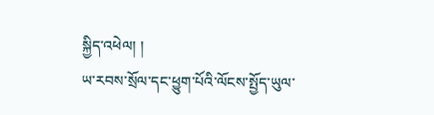སྐྱིད་འཕེལ། །
ཡ་རབས་སྲོལ་དང་ཕྱུག་པོའི་ལོངས་སྤྱོད་ཡུལ་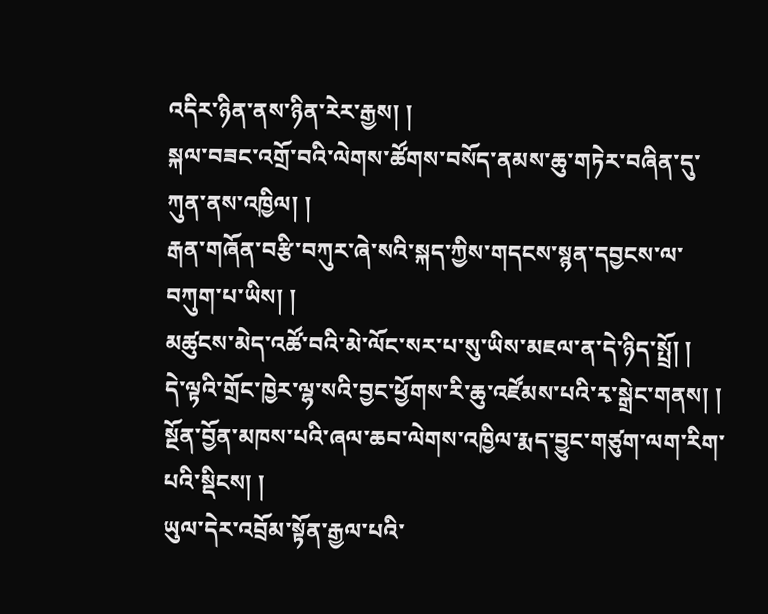འདིར་ཉིན་ནས་ཉིན་རེར་རྒྱས། །
སྐལ་བཟང་འགྲོ་བའི་ལེགས་ཚོགས་བསོད་ནམས་ཆུ་གཏེར་བཞིན་དུ་ཀུན་ནས་འཁྱིལ། །
རྒན་གཞོན་བརྩི་བཀུར་ཞེ་སའི་སྐད་ཀྱིས་གདངས་སྙན་དབྱངས་ལ་བཀུག་པ་ཡིས། །
མཚུངས་མེད་འཚོ་བའི་མེ་ལོང་སར་པ་སུ་ཡིས་མཇལ་ན་དེ་ཉིད་སྤྲོ། །
དེ་ལྟའི་གྲོང་ཁྱེར་ལྷ་སའི་བྱང་ཕྱོགས་རི་ཆུ་འཛོམས་པའི་རྭ་སྒྲེང་གནས། །
སྔོན་བྱོན་མཁས་པའི་ཞལ་ཆབ་ལེགས་འཁྱིལ་རྨད་བྱུང་གཙུག་ལག་རིག་པའི་སྡིངས། །
ཡུལ་དེར་འབྲོམ་སྟོན་རྒྱལ་པའི་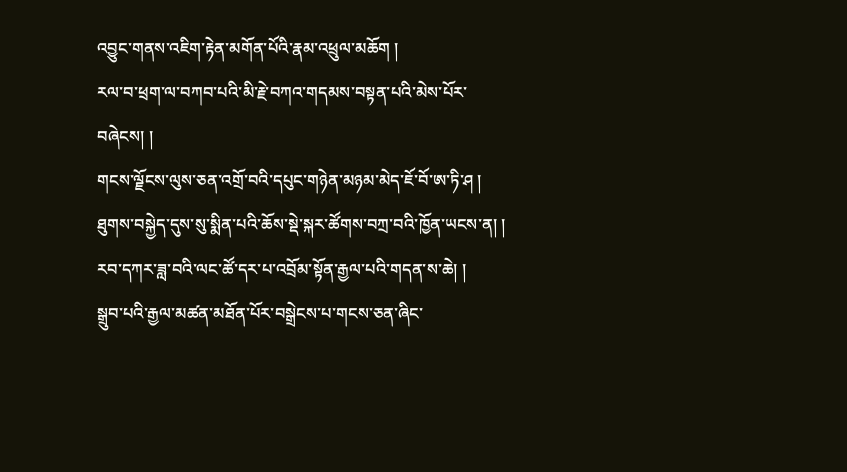འབྱུང་གནས་འཇིག་རྟེན་མགོན་པོའི་རྣམ་འཕྲུལ་མཆོག །
རལ་བ་ཕྲག་ལ་བཀབ་པའི་མི་རྗེ་བཀའ་གདམས་བསྟན་པའི་མེས་པོར་བཞེངས། །
གངས་ལྗོངས་ལུས་ཅན་འགྲོ་བའི་དཔུང་གཉེན་མཉམ་མེད་ཇོ་བོ་ཨ་ཏི་ཤ །
ཐུགས་བསྐྱེད་དུས་སུ་སྨིན་པའི་ཆོས་སྡེ་སྐར་ཚོགས་བཀྲ་བའི་ཁྱོན་ཡངས་ན། །
རབ་དཀར་ཟླ་བའི་ལང་ཚོ་དར་པ་འབྲོམ་སྟོན་རྒྱལ་པའི་གདན་ས་ཆེ། །
སྒྲུབ་པའི་རྒྱལ་མཚན་མཐོན་པོར་བསྒྲེངས་པ་གངས་ཅན་ཞིང་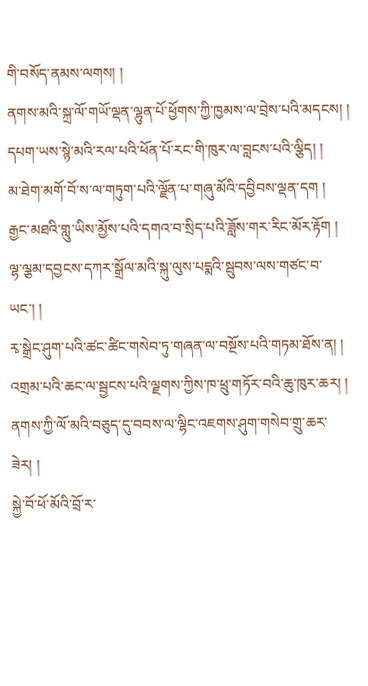གི་བསོད་ནམས་ལགས། །
ནགས་མའི་སྐྲ་ལོ་གཡོ་ལྡན་ལྷུན་པོ་ཕྱོགས་ཀྱི་ཁྱམས་ལ་བྲེས་པའི་མདངས། །
དཔག་ཡས་སྙེ་མའི་རལ་པའི་ཕོན་པོ་རང་གི་ཁུར་ལ་བླངས་པའི་ལྕིད། །
མ་ཐེག་མགོ་བོ་ས་ལ་གཏུག་པའི་ལྗོན་པ་གཞུ་མོའི་དབྱིབས་ལྡན་དག །
རྒྱང་མཐའི་གླུ་ཡིས་མྱོས་པའི་དགའ་བ་སྲིད་པའི་ཟློས་གར་རིང་མོར་རྟོག །
ལྷ་ལྕམ་དབྱངས་དཀར་སྒྲོལ་མའི་སྐུ་ལུས་པདྨའི་སྦུབས་ལས་གཙང་བ་ཡང་། །
རྭ་སྒྲེང་ཤུག་པའི་ཚང་ཚིང་གསེབ་ཏུ་གཞན་ལ་བསྔོས་པའི་གཏམ་ཐོས་ན། །
འགྲམ་པའི་ཆང་ལ་སྦྱངས་པའི་ལྗགས་ཀྱིས་ཁ་ཕྲུ་གཏོར་བའི་ཆུ་ཁུར་ཆར། །
ནགས་ཀྱི་ལོ་མའི་བཅུད་དུ་བབས་ལ་ལྷིང་འཇགས་ཤུག་གསེབ་གྲུ་ཆར་ཟེར། །
སྐྱེ་བོ་ཕོ་མོའི་བྲོ་ར་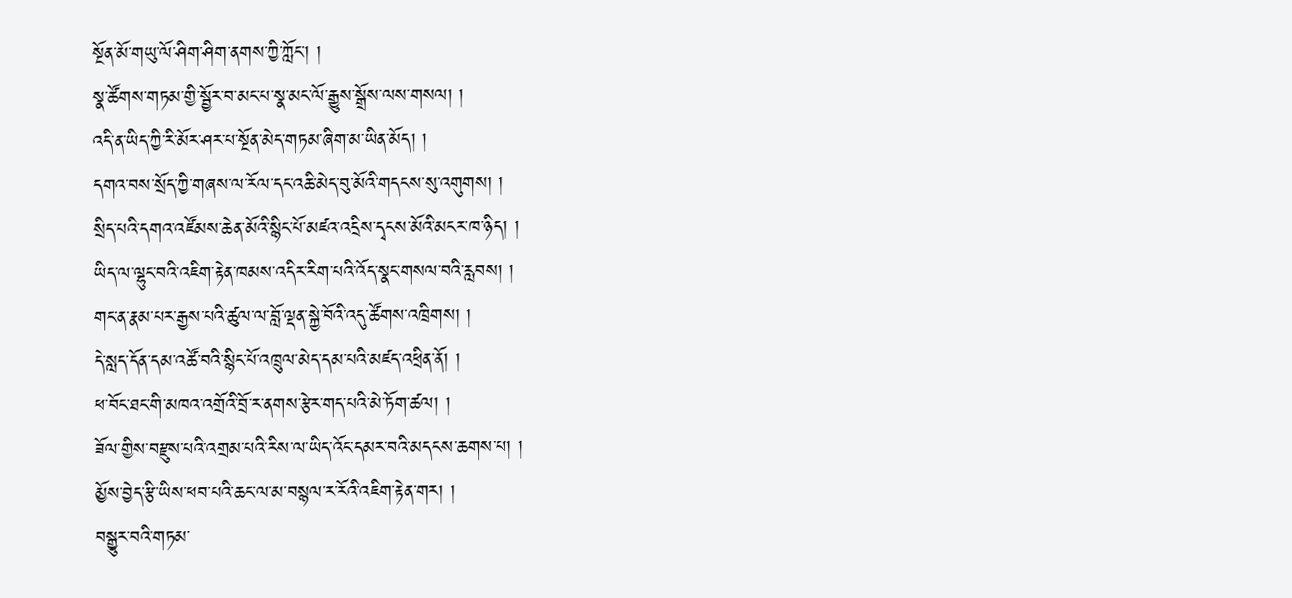སྔོན་མོ་གཡུ་ལོ་ཤིག་ཤིག་ནགས་ཀྱི་ཀློང་། །
སྣ་ཚོགས་གཏམ་གྱི་སྦྱོར་བ་མང་པ་སྣ་མང་ལོ་རྒྱུས་སྒྲོས་ལས་གསལ། །
འདི་ན་ཡིད་ཀྱི་རི་མོར་ཤར་པ་སྔོན་མེད་གཏམ་ཞིག་མ་ཡིན་མོད། །
དགའ་བས་སྲོད་ཀྱི་གཞས་ལ་རོལ་དང་འཆི་མེད་བུ་མོའི་གདངས་སུ་འགུགས། །
སྲིད་པའི་དགའ་འཛོམས་ཆེན་མོའི་སྙིང་པོ་མཛའ་འདྲིས་དྭངས་མོའི་མངར་ཁ་ཉིད། །
ཡིད་ལ་ལྷུང་བའི་འཇིག་རྟེན་ཁམས་འདིར་རིག་པའི་འོད་སྣང་གསལ་བའི་རླབས། །
གང་ན་རྣམ་པར་རྒྱས་པའི་ཚུལ་ལ་བློ་ལྡན་སྐྱེ་བོའི་འདུ་ཚོགས་འཁྲིགས། །
དེ་སླད་དོན་དམ་འཚོ་བའི་སྙིང་པོ་འཁྲུལ་མེད་དམ་པའི་མཛད་འཕྲིན་ནོ། །
ཕ་བོང་ཐང་གི་མཁའ་འགྲོའི་བྲོ་ར་ནགས་རྩེར་གད་པའི་མེ་ཏོག་ཚལ། །
ཟོལ་གྱིས་བརྫུས་པའི་འགྲམ་པའི་རིས་ལ་ཡིད་འོང་དམར་བའི་མདངས་ཆགས་པ། །
མྱོས་བྱེད་རྩི་ཡིས་ཕབ་པའི་ཆང་ལ་མ་བསྙལ་ར་རོའི་འཇིག་རྟེན་གར། །
བསྒྱུར་བའི་གཏམ་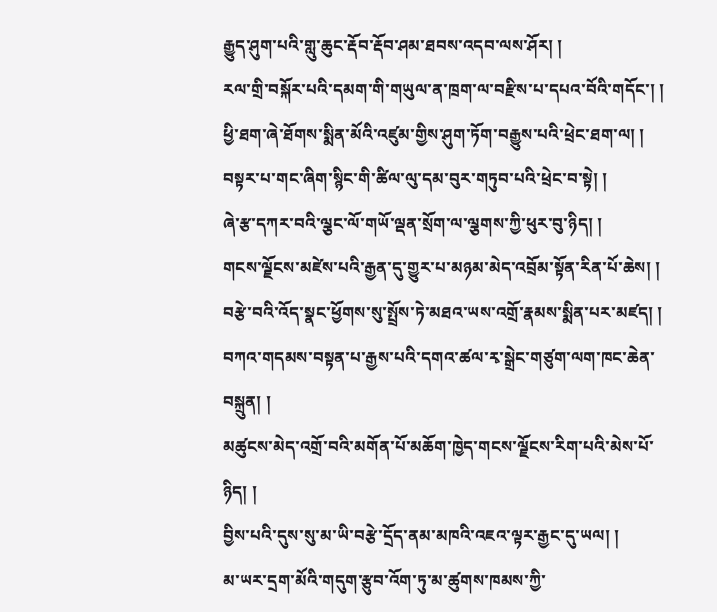རྒྱུད་ཤུག་པའི་གླུ་ཆུང་རྡོབ་རྡོབ་ཤམ་ཐབས་འདབ་ལས་ཤོར། །
རལ་གྲི་བསྐོར་པའི་དམག་གི་གཡུལ་ན་ཁྲག་ལ་བརྫིས་པ་དཔའ་བོའི་གདོང་། །
ཕྱི་ཐག་ཞེ་ཐོགས་སྨིན་མོའི་འཛུམ་གྱིས་ཤུག་ཏོག་བརྒྱུས་པའི་ཕྲེང་ཐག་ལ། །
བསྟར་པ་གང་ཞིག་སྙིང་གི་ཚིལ་ལུ་དམ་བུར་གཏུབ་པའི་ཕྲེང་བ་སྟེ། །
ཞེ་རྩ་དཀར་བའི་ལྕང་ལོ་གཡོ་ལྡན་སྲོག་ལ་ལྕགས་ཀྱི་ཕུར་བུ་ཉིད། །
གངས་ལྗོངས་མཛེས་པའི་རྒྱན་དུ་གྱུར་པ་མཉམ་མེད་འབྲོམ་སྟོན་རིན་པོ་ཆེས། །
བརྩེ་བའི་འོད་སྣང་ཕྱོགས་སུ་སྤྲོས་ཏེ་མཐའ་ཡས་འགྲོ་རྣམས་སྨིན་པར་མཛད། །
བཀའ་གདམས་བསྟན་པ་རྒྱས་པའི་དགའ་ཚལ་རྭ་སྒྲེང་གཙུག་ལག་ཁང་ཆེན་བསྐྲུན། །
མཚུངས་མེད་འགྲོ་བའི་མགོན་པོ་མཆོག་ཁྱེད་གངས་ལྗོངས་རིག་པའི་མེས་པོ་ཉིད། །
བྱིས་པའི་དུས་སུ་མ་ཡི་བརྩེ་དྲོད་ནམ་མཁའི་འཇའ་ལྟར་རྒྱང་དུ་ཡལ། །
མ་ཡར་དྲག་མོའི་གདུག་རྩུབ་འོག་ཏུ་མ་ཚུགས་ཁམས་ཀྱི་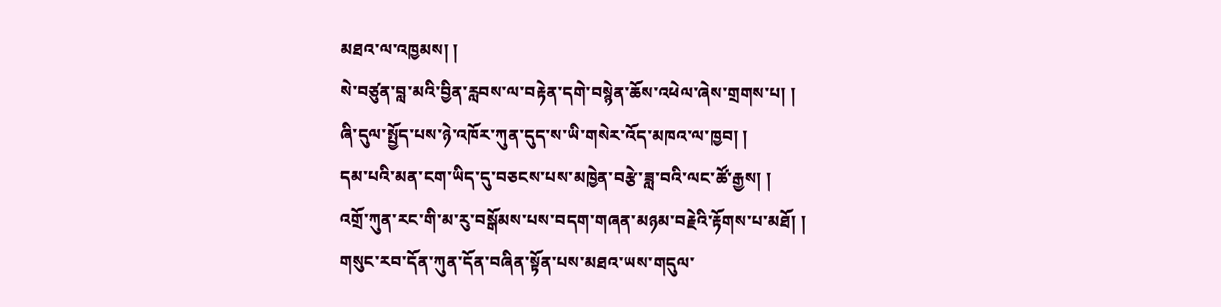མཐའ་ལ་འཁྱམས། །
སེ་བཙུན་བླ་མའི་བྱིན་རླབས་ལ་བརྟེན་དགེ་བསྙེན་ཆོས་འཕེལ་ཞེས་གྲགས་པ། །
ཞི་དུལ་སྤྱོད་པས་ཉེ་འཁོར་ཀུན་དུད་ས་ཡི་གསེར་འོད་མཁའ་ལ་ཁྱབ། །
དམ་པའི་མན་ངག་ཡིད་དུ་བཅངས་པས་མཁྱེན་བརྩེ་ཟླ་བའི་ལང་ཚོ་རྒྱས། །
འགྲོ་ཀུན་རང་གི་མ་རུ་བསྒོམས་པས་བདག་གཞན་མཉམ་བརྗེའི་རྟོགས་པ་མཐོ། །
གསུང་རབ་དོན་ཀུན་དོན་བཞིན་སྟོན་པས་མཐའ་ཡས་གདུལ་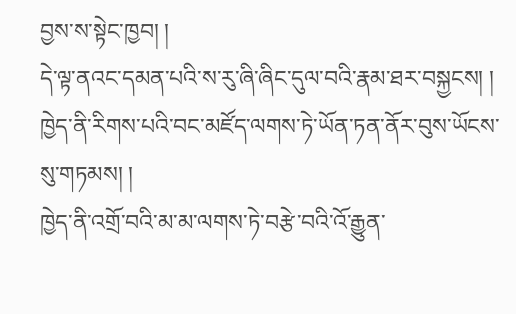བྱས་ས་སྟེང་ཁྱབ། །
དེ་ལྟ་ནའང་དམན་པའི་ས་རུ་ཞི་ཞིང་དུལ་བའི་རྣམ་ཐར་བསྐྱངས། །
ཁྱེད་ནི་རིགས་པའི་བང་མཛོད་ལགས་ཏེ་ཡོན་ཏན་ནོར་བུས་ཡོངས་སུ་གཏམས། །
ཁྱེད་ནི་འགྲོ་བའི་མ་མ་ལགས་ཏེ་བརྩེ་བའི་འོ་རྒྱུན་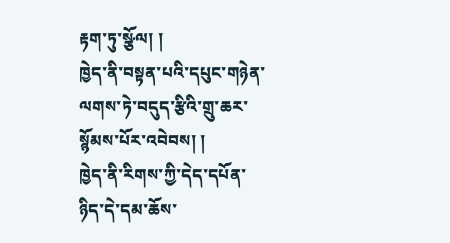རྟག་ཏུ་སྩོལ། །
ཁྱེད་ནི་བསྟན་པའི་དཔུང་གཉེན་ལགས་ཏེ་བདུད་རྩིའི་གྲུ་ཆར་སྙོམས་པོར་འབེབས། །
ཁྱེད་ནི་རིགས་ཀྱི་དེད་དཔོན་ཉིད་དེ་དམ་ཆོས་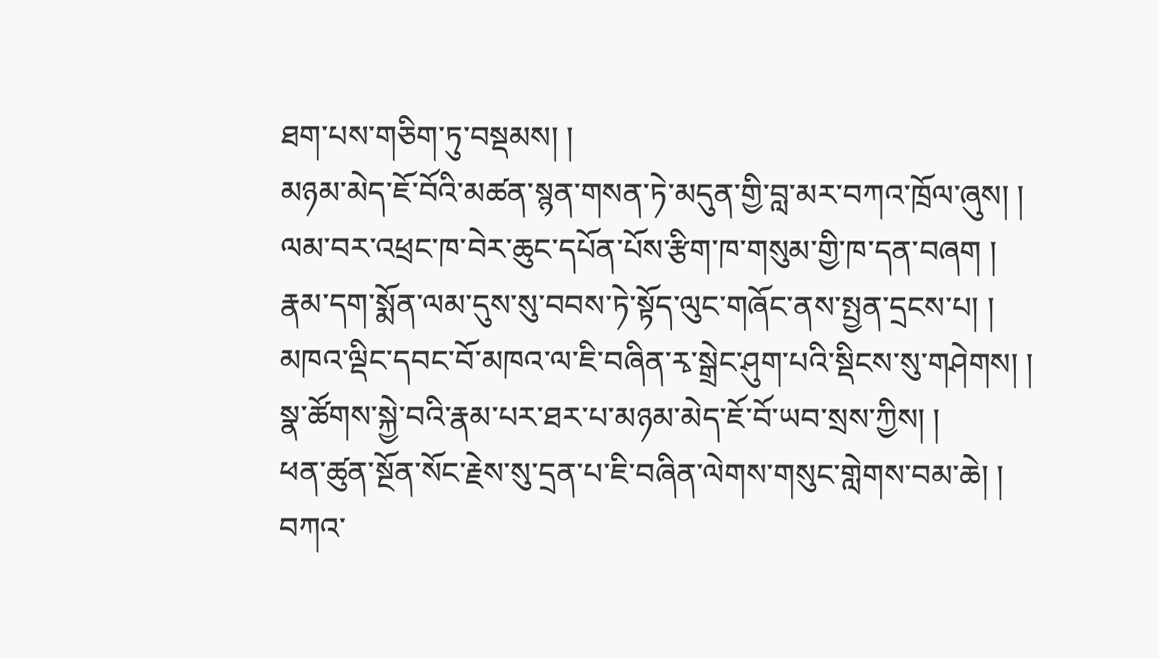ཐག་པས་གཅིག་ཏུ་བསྡམས། །
མཉམ་མེད་ཇོ་བོའི་མཚན་སྙན་གསན་ཏེ་མདུན་གྱི་བླ་མར་བཀའ་ཁྲོལ་ཞུས། །
ལམ་བར་འཕྲང་ཁ་བེར་ཆུང་དཔོན་པོས་རྩིག་ཁ་གསུམ་གྱི་ཁ་དན་བཞག །
རྣམ་དག་སྨོན་ལམ་དུས་སུ་བབས་ཏེ་སྟོད་ལུང་གཞོང་ནས་སྤྱན་དྲངས་པ། །
མཁའ་ལྡིང་དབང་བོ་མཁའ་ལ་ཇི་བཞིན་རྭ་སྒྲེང་ཤུག་པའི་སྡིངས་སུ་གཤེགས། །
སྣ་ཚོགས་སྐྱེ་བའི་རྣམ་པར་ཐར་པ་མཉམ་མེད་ཇོ་བོ་ཡབ་སྲས་ཀྱིས། །
ཕན་ཚུན་སྔོན་སོང་རྗེས་སུ་དྲན་པ་ཇི་བཞིན་ལེགས་གསུང་གླེགས་བམ་ཆེ། །
བཀའ་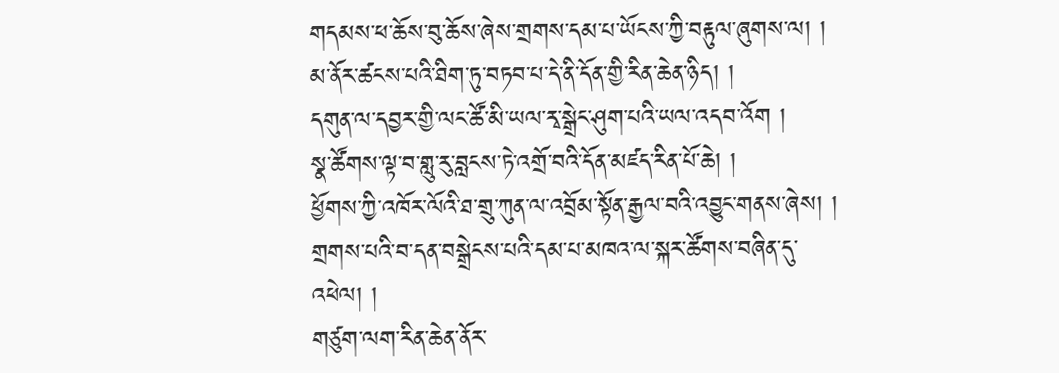གདམས་ཕ་ཆོས་བུ་ཆོས་ཞེས་གྲགས་དམ་པ་ཡོངས་ཀྱི་བརྟུལ་ཞུགས་ལ། །
མ་ནོར་ཚངས་པའི་ཐིག་ཏུ་བཏབ་པ་དེ་ནི་དོན་གྱི་རིན་ཆེན་ཉིད། །
དགུན་ལ་དབྱར་གྱི་ལང་ཚོ་མི་ཡལ་རྭ་སྒྲེང་ཤུག་པའི་ཡལ་འདབ་འོག །
སྣ་ཚོགས་ལྟ་བ་གླུ་རུ་བླངས་ཏེ་འགྲོ་བའི་དོན་མཛད་རིན་པོ་ཆེ། །
ཕྱོགས་ཀྱི་འཁོར་ལོའི་ཐ་གྲུ་ཀུན་ལ་འབྲོམ་སྟོན་རྒྱལ་བའི་འབྱུང་གནས་ཞེས། །
གྲགས་པའི་བ་དན་བསྒྲེངས་པའི་དམ་པ་མཁའ་ལ་སྐར་ཚོགས་བཞིན་དུ་འཕེལ། །
གཙུག་ལག་རིན་ཆེན་ནོར་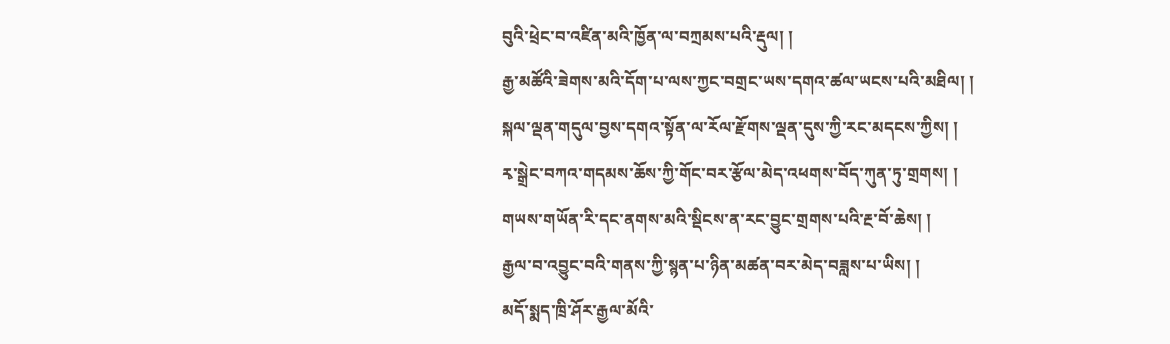བུའི་ཕྲེང་བ་འཛིན་མའི་ཁྱོན་ལ་བཀྲམས་པའི་རྡུལ། །
རྒྱ་མཚོའི་ཟེགས་མའི་དོག་པ་ལས་ཀྱང་བགྲང་ཡས་དགའ་ཚལ་ཡངས་པའི་མཐིལ། །
སྐལ་ལྡན་གདུལ་བྱས་དགའ་སྟོན་ལ་རོལ་རྫོགས་ལྡན་དུས་ཀྱི་རང་མདངས་ཀྱིས། །
རྭ་སྒྲེང་བཀའ་གདམས་ཆོས་ཀྱི་གོང་བར་རྩོལ་མེད་འཕགས་བོད་ཀུན་ཏུ་གྲགས། །
གཡས་གཡོན་རི་དང་ནགས་མའི་སྡིངས་ན་རང་བྱུང་གྲགས་པའི་རྔ་བོ་ཆེས། །
རྒྱལ་བ་འབྱུང་བའི་གནས་ཀྱི་སྙན་པ་ཉིན་མཚན་བར་མེད་བཟླས་པ་ཡིས། །
མདོ་སྨད་ཁྲི་ཤོར་རྒྱལ་མོའི་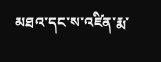མཐའ་དང་ས་འཛིན་རྨ་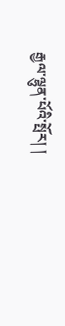རྒྱལ་ལྷུན་པོའི་སྤོར། །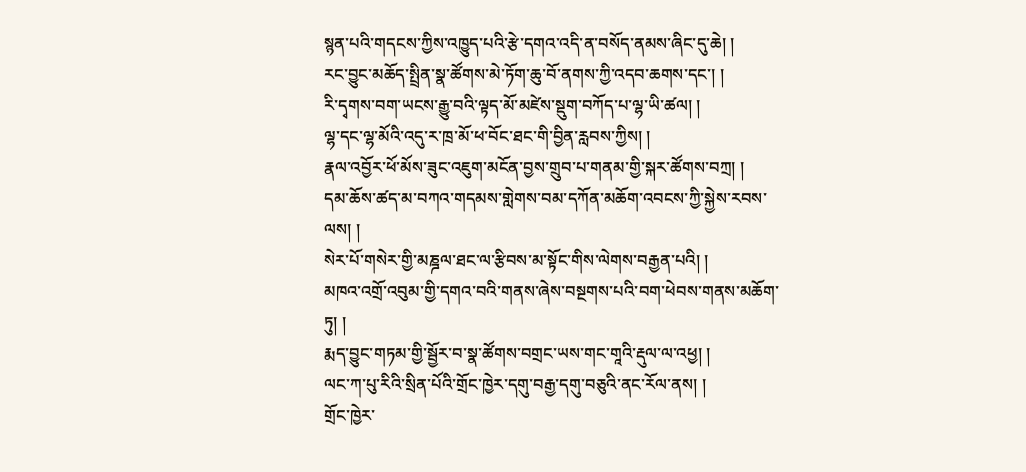སྙན་པའི་གདངས་ཀྱིས་འཁྱུད་པའི་རྩེ་དགའ་འདི་ན་བསོད་ནམས་ཞིང་དུ་ཆེ། །
རང་བྱུང་མཆོད་སྤྲིན་སྣ་ཚོགས་མེ་ཏོག་ཆུ་བོ་ནགས་ཀྱི་འདབ་ཆགས་དང་། །
རི་དྭགས་བག་ཡངས་རྒྱུ་བའི་ལྟད་མོ་མཛེས་སྡུག་བཀོད་པ་ལྷ་ཡི་ཚལ། །
ལྷ་དང་ལྷ་མོའི་འདུ་ར་ཁྲ་མོ་ཕ་བོང་ཐང་གི་བྱིན་རླབས་ཀྱིས། །
རྣལ་འབྱོར་ཕོ་མོས་ཟུང་འཇུག་མངོན་བྱས་གྲུབ་པ་གནམ་གྱི་སྐར་ཚོགས་བཀྲ། །
དམ་ཆོས་ཚད་མ་བཀའ་གདམས་གླེགས་བམ་དཀོན་མཆོག་འབངས་ཀྱི་སྐྱེས་རབས་ལས། །
སེར་པོ་གསེར་གྱི་མཎྜལ་ཐང་ལ་རྩིབས་མ་སྟོང་གིས་ལེགས་བརྒྱན་པའི། །
མཁའ་འགྲོ་འབུམ་གྱི་དགའ་བའི་གནས་ཞེས་བསྔགས་པའི་བག་ཕེབས་གནས་མཆོག་ཏུ། །
རྨད་བྱུང་གཏམ་གྱི་སྦྱོར་བ་སྣ་ཚོགས་བགྲང་ཡས་གང་གཱའི་རྡུལ་ལ་འཕྱ། །
ལང་ཀ་པུ་རིའི་སྲིན་པོའི་གྲོང་ཁྱེར་དགུ་བརྒྱ་དགུ་བཅུའི་ནང་རོལ་ནས། །
གྲོང་ཁྱེར་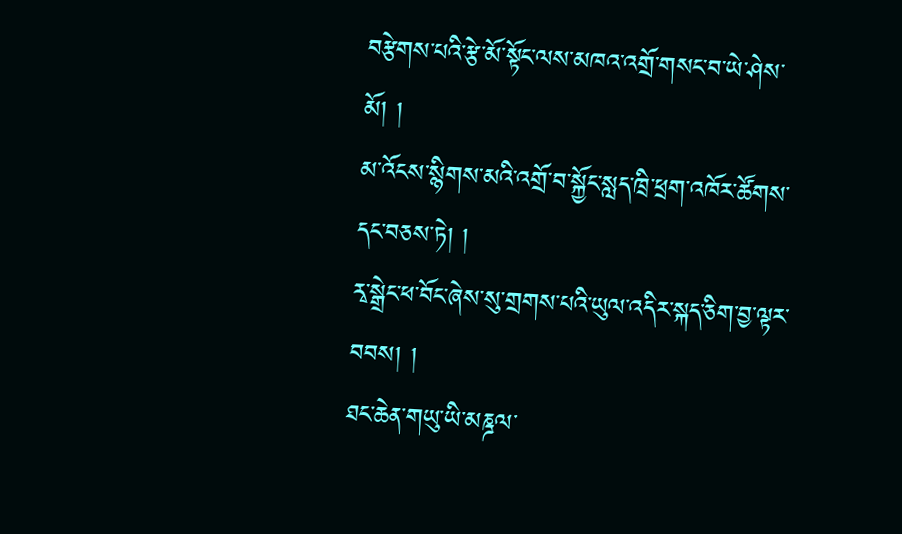བརྩེགས་པའི་རྩེ་མོ་སྟོང་ལས་མཁའ་འགྲོ་གསང་བ་ཡེ་ཤེས་མོ། །
མ་འོངས་སྙིགས་མའི་འགྲོ་བ་སྐྱོང་སླད་ཁྲི་ཕྲག་འཁོར་ཚོགས་དང་བཅས་ཏེ། །
རྭ་སྒྲེང་ཕ་བོང་ཞེས་སུ་གྲགས་པའི་ཡུལ་འདིར་སྐད་ཅིག་བྱ་ལྟར་བབས། །
ཐང་ཆེན་གཡུ་ཡི་མཎྜལ་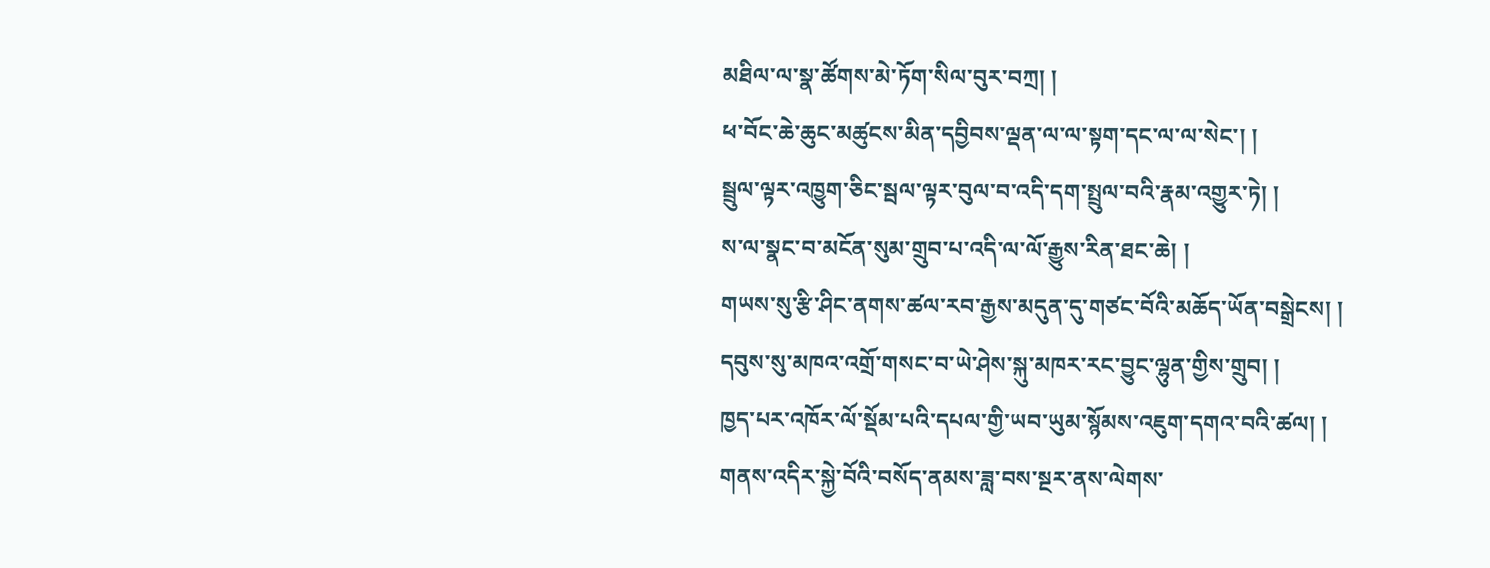མཐིལ་ལ་སྣ་ཚོགས་མེ་ཏོག་སིལ་བུར་བཀྲ། །
ཕ་བོང་ཆེ་ཆུང་མཚུངས་མིན་དབྱིབས་ལྡན་ལ་ལ་སྟག་དང་ལ་ལ་སེང་། །
སྦྲུལ་ལྟར་འཁྱུག་ཅིང་སྦལ་ལྟར་བུལ་བ་འདི་དག་སྤྲུལ་བའི་རྣམ་འགྱུར་ཏེ། །
ས་ལ་སྣང་བ་མངོན་སུམ་གྲུབ་པ་འདི་ལ་ལོ་རྒྱུས་རིན་ཐང་ཆེ། །
གཡས་སུ་རྩི་ཤིང་ནགས་ཚལ་རབ་རྒྱས་མདུན་དུ་གཙང་བོའི་མཆོད་ཡོན་བསྒྲེངས། །
དབུས་སུ་མཁའ་འགྲོ་གསང་བ་ཡེ་ཤེས་སྐུ་མཁར་རང་བྱུང་ལྷུན་གྱིས་གྲུབ། །
ཁྱད་པར་འཁོར་ལོ་སྡོམ་པའི་དཔལ་གྱི་ཡབ་ཡུམ་སྙོམས་འཇུག་དགའ་བའི་ཚལ། །
གནས་འདིར་སྐྱེ་བོའི་བསོད་ནམས་ཟླ་བས་སྔར་ནས་ལེགས་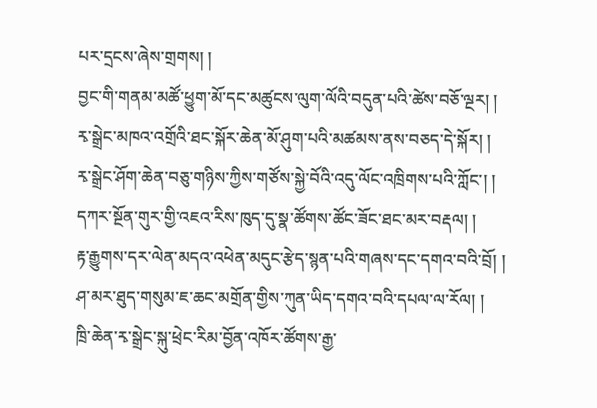པར་དྲངས་ཞེས་གྲགས། །
བྱང་གི་གནམ་མཚོ་ཕྱུག་མོ་དང་མཚུངས་ལུག་ལོའི་བདུན་པའི་ཚེས་བཅོ་ལྔར། །
རྭ་སྒྲེང་མཁའ་འགྲོའི་ཐང་སྐོར་ཆེན་མོ་ཤུག་པའི་མཚམས་ནས་བཅད་དེ་སྐོར། །
རྭ་སྒྲེང་ཤོག་ཆེན་བཅུ་གཉིས་ཀྱིས་གཙོས་སྐྱེ་བོའི་འདུ་ལོང་འཁྲིགས་པའི་ཀློང་། །
དཀར་སྔོན་གུར་གྱི་འཇའ་རིས་ཁུད་དུ་སྣ་ཚོགས་ཚོང་ཟོང་ཐང་མར་བརྡལ། །
རྟ་རྒྱུགས་དར་ལེན་མདའ་འཕེན་མདུང་རྩེད་སྙན་པའི་གཞས་དང་དགའ་བའི་བྲོ། །
ཤ་མར་ཐུད་གསུམ་ཇ་ཆང་མགྲོན་གྱིས་ཀུན་ཡིད་དགའ་བའི་དཔལ་ལ་རོལ། །
ཁྲི་ཆེན་རྭ་སྒྲེང་སྐུ་ཕྲེང་རིམ་བྱོན་འཁོར་ཚོགས་རྒྱ་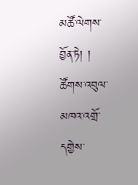མཚོ་ལེགས་བྱོན་ཏེ། །
ཚོགས་འབུལ་མཁའ་འགྲོ་དགྱེས་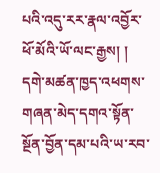པའི་འདུ་རར་རྣལ་འབྱོར་ཕོ་མོའི་ཡོ་ལང་རྒྱས། །
དགེ་མཚན་ཁྱད་འཕགས་གཞན་མེད་དགའ་སྟོན་སྔོན་བྱོན་དམ་པའི་ཡ་རབ་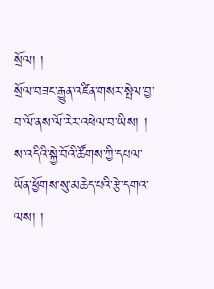སྲོལ། །
སྲོལ་བཟང་རྒྱུན་འཛིན་གསར་སྤེལ་བྱ་བ་ལོ་ནས་ལོ་རེར་འཕེལ་བ་ཡིས། །
ས་འདིའི་སྐྱེ་བོའི་ཚོགས་ཀྱི་དཔལ་ཡོན་ཕྱོགས་སུ་མཆེད་པའི་རྩེ་དགའ་ལས། །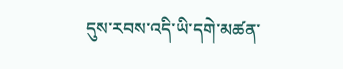དུས་རབས་འདི་ཡི་དགེ་མཚན་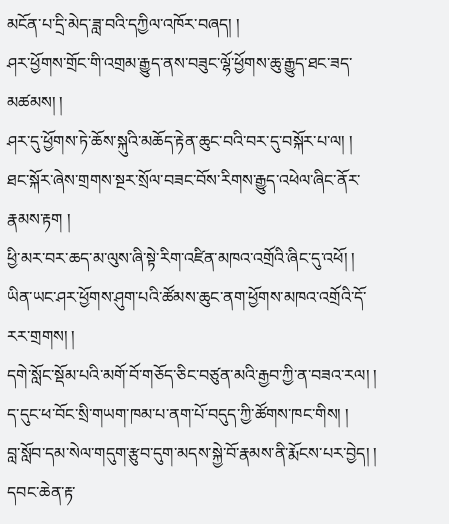མངོན་པ་དྲི་མེད་ཟླ་བའི་དཀྱིལ་འཁོར་བཞད། །
ཤར་ཕྱོགས་གྲོང་གི་འགྲམ་རྒྱུད་ནས་བཟུང་ལྷོ་ཕྱོགས་ཆུ་རྒྱུད་ཐང་ཟད་མཚམས། །
ཤར་དུ་ཕྱོགས་ཏེ་ཆོས་སྐུའི་མཆོད་རྟེན་ཆུང་བའི་བར་དུ་བསྐོར་པ་ལ། །
ཐང་སྐོར་ཞེས་གྲགས་སྔར་སྲོལ་བཟང་བོས་རིགས་རྒྱུད་འཕེལ་ཞིང་ནོར་རྣམས་རྟག །
ཕྱི་མར་བར་ཆད་མ་ལུས་ཞི་སྟེ་རིག་འཛིན་མཁའ་འགྲོའི་ཞིང་དུ་འཕོ། །
ཡིན་ཡང་ཤར་ཕྱོགས་ཤུག་པའི་ཚོམས་ཆུང་ནག་ཕྱོགས་མཁའ་འགྲོའི་དོ་རར་གྲགས། །
དགེ་སློང་སྡོམ་པའི་མགོ་བོ་གཅོད་ཅིང་བཙུན་མའི་རྒྱབ་ཀྱི་ན་བཟའ་རལ། །
ད་དུང་ཕ་བོང་སྲི་གཡག་ཁམ་པ་ནག་པོ་བདུད་ཀྱི་ཚོགས་ཁང་གིས། །
བླ་སློབ་དམ་སེལ་གདུག་རྩུབ་དུག་མདས་སྐྱེ་བོ་རྣམས་ནི་རྨོངས་པར་བྱེད། །
དབང་ཆེན་རྟ་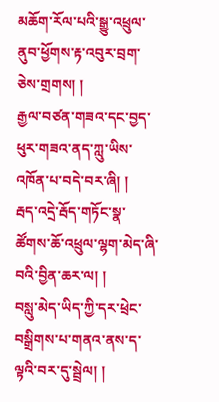མཆོག་རོལ་པའི་སྒྱུ་འཕྲུལ་ནུབ་ཕྱོགས་རྟ་འབུར་བྲག་ཅེས་གྲགས། །
རྒྱལ་བཙན་གཟའ་དང་བྱད་ཕུར་གཟའ་ནད་ཀླུ་ཡིས་འཁོན་པ་བདེ་བར་ཞི། །
རྦད་འདྲེ་རྦོད་གཏོང་སྣ་ཚོགས་ཆོ་འཕྲུལ་ལྷག་མེད་ཞི་བའི་བྱིན་ཆར་ལ། །
བསླུ་མེད་ཡིད་ཀྱི་དར་ཕྲེང་བསྒྲིགས་པ་གནའ་ནས་ད་ལྟའི་བར་དུ་སྦྲེལ། །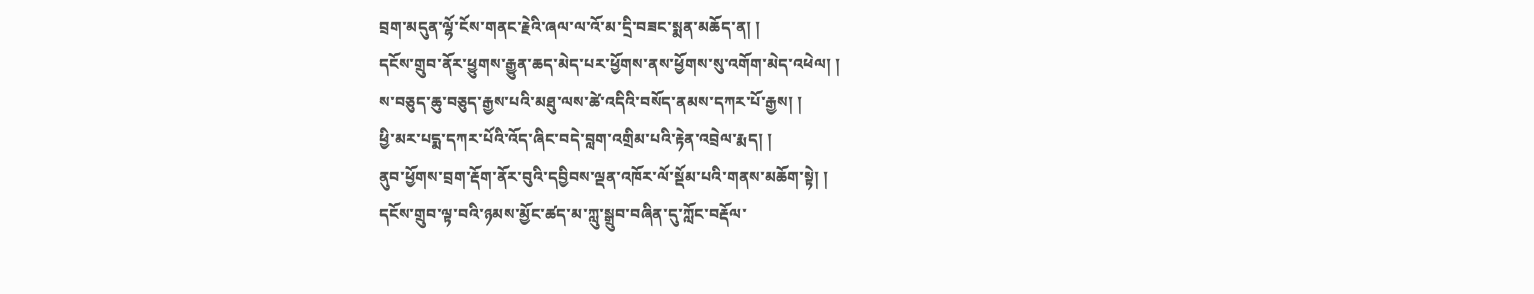བྲག་མདུན་ལྷོ་ངོས་གནང་རྗེའི་ཞལ་ལ་འོ་མ་དྲི་བཟང་སྨན་མཆོད་ན། །
དངོས་གྲུབ་ནོར་ཕྱུགས་རྒྱུན་ཆད་མེད་པར་ཕྱོགས་ནས་ཕྱོགས་སུ་འགོག་མེད་འཕེལ། །
ས་བཅུད་ཆུ་བཅུད་རྒྱས་པའི་མཐུ་ལས་ཚེ་འདིའི་བསོད་ནམས་དཀར་པོ་རྒྱས། །
ཕྱི་མར་པདྨ་དཀར་པོའི་འོད་ཞིང་བདེ་བླག་འགྲིམ་པའི་རྟེན་འབྲེལ་རྨད། །
ནུབ་ཕྱོགས་བྲག་རྡོག་ནོར་བུའི་དབྱིབས་ལྡན་འཁོར་ལོ་སྡོམ་པའི་གནས་མཆོག་སྟེ། །
དངོས་གྲུབ་ལྟ་བའི་ཉམས་མྱོང་ཚད་མ་ཀླུ་སྒྲུབ་བཞིན་དུ་ཀློང་བརྡོལ་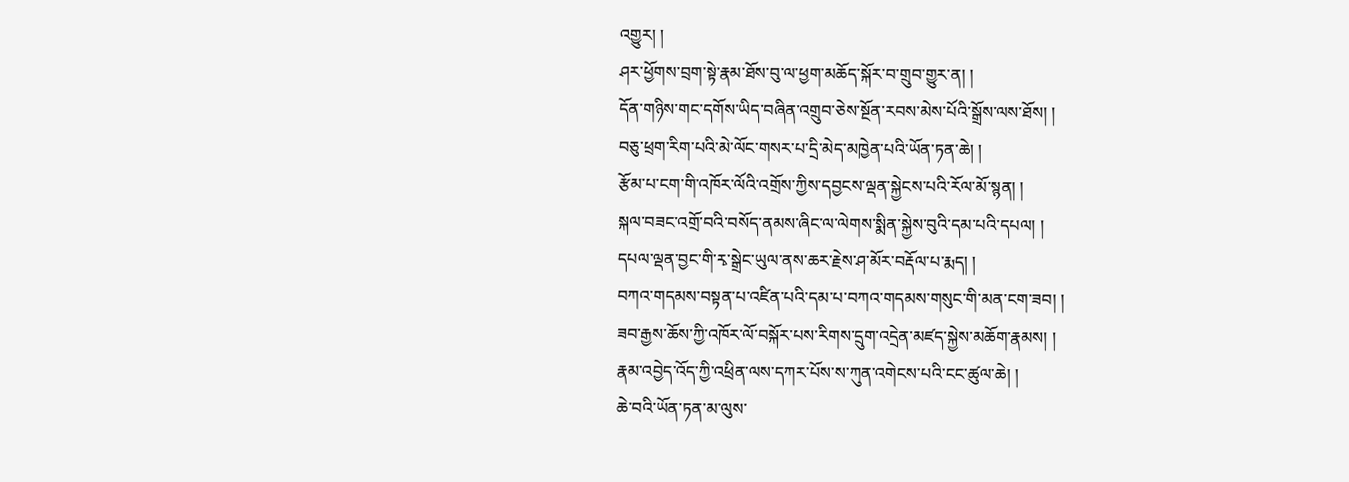འགྱུར། །
ཤར་ཕྱོགས་བྲག་སྟེ་རྣམ་ཐོས་བུ་ལ་ཕྱག་མཆོད་སྐོར་བ་གྲུབ་གྱུར་ན། །
དོན་གཉིས་གང་དགོས་ཡིད་བཞིན་འགྲུབ་ཅེས་སྔོན་རབས་མེས་པོའི་སྒྲོས་ལས་ཐོས། །
བཅུ་ཕྲག་རིག་པའི་མེ་ལོང་གསར་པ་དྲི་མེད་མཁྱེན་པའི་ཡོན་ཏན་ཆེ། །
རྩོམ་པ་ངག་གི་འཁོར་ལོའི་འགྲོས་ཀྱིས་དབྱངས་ལྡན་སྐྱེངས་པའི་རོལ་མོ་སྙན། །
སྐལ་བཟང་འགྲོ་བའི་བསོད་ནམས་ཞིང་ལ་ལེགས་སྨིན་སྐྱེས་བུའི་དམ་པའི་དཔལ། །
དཔལ་ལྡན་བྱང་གི་རྭ་སྒྲེང་ཡུལ་ནས་ཆར་རྗེས་ཤ་མོར་བརྡོལ་པ་རྨད། །
བཀའ་གདམས་བསྟན་པ་འཛིན་པའི་དམ་པ་བཀའ་གདམས་གསུང་གི་མན་ངག་ཟབ། །
ཟབ་རྒྱས་ཆོས་ཀྱི་འཁོར་ལོ་བསྐོར་པས་རིགས་དྲུག་འདྲེན་མཛད་སྐྱེས་མཆོག་རྣམས། །
རྣམ་འབྱེད་འོད་ཀྱི་འཕྲིན་ལས་དཀར་པོས་ས་ཀུན་འགེངས་པའི་ངང་ཚུལ་ཆེ། །
ཆེ་བའི་ཡོན་ཏན་མ་ལུས་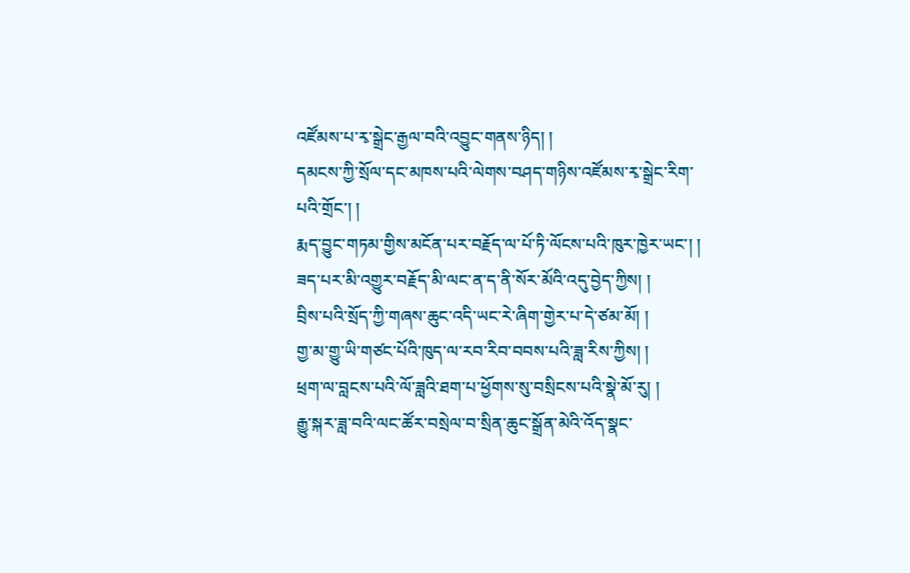འཛོམས་པ་རྭ་སྒྲེང་རྒྱལ་བའི་འབྱུང་གནས་ཉིད། །
དམངས་ཀྱི་སྲོལ་དང་མཁས་པའི་ལེགས་བཤད་གཉིས་འཛོམས་རྭ་སྒྲེང་རིག་པའི་གྲོང་། །
རྨད་བྱུང་གཏམ་གྱིས་མངོན་པར་བརྗོད་ལ་པོ་ཏི་ལོངས་པའི་ཁུར་ཁྱེར་ཡང་། །
ཟད་པར་མི་འགྱུར་བརྗོད་མི་ལང་ན་ད་ནི་སོར་མོའི་འདུ་བྱེད་ཀྱིས། །
བྲིས་པའི་སྲོད་ཀྱི་གཞས་ཆུང་འདི་ཡང་རེ་ཞིག་གྱེར་པ་དེ་ཙམ་མོ། །
གྱ་མ་གྱུ་ཡི་གཙང་པོའི་ཁུད་ལ་རབ་རིབ་བབས་པའི་ཟླ་རིས་ཀྱིས། །
ཕྲག་ལ་བླངས་པའི་ལོ་ཟླའི་ཐག་པ་ཕྱོགས་སུ་བསྲིངས་པའི་སྣེ་མོ་རུ། །
རྒྱུ་སྐར་ཟླ་བའི་ལང་ཚོར་བསྲེལ་བ་སྲིན་ཆུང་སྒྲོན་མེའི་འོད་སྣང་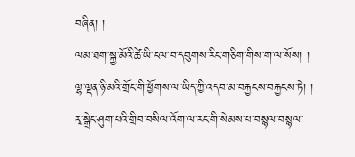བཞིན། །
ལམ་ཐག་སྐྱ་མོའི་ཚེ་ཡི་ངལ་བ་དབུགས་རིང་གཅིག་གིས་ག་ལ་སོས། །
ལྷ་ལྡན་ཉི་མའི་གྲོང་གི་ཕྱོགས་ལ་ཡིད་ཀྱི་འདབ་མ་བརྐྱངས་བརྐྱངས་ཏེ། །
རྭ་སྒྲེང་ཤུག་པའི་གྲིབ་བསིལ་འོག་ལ་རང་གི་སེམས་པ་བསྙལ་བསྙལ་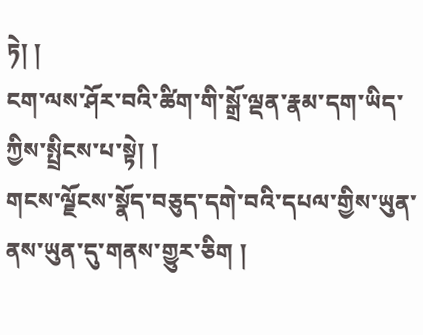ཏེ། །
ངག་ལས་ཤོར་བའི་ཚིག་གི་སྒྲོ་ལྡན་རྣམ་དག་ཡིད་ཀྱིས་སྤྲིངས་པ་སྟེ། །
གངས་ལྗོངས་སྣོད་བཅུད་དགེ་བའི་དཔལ་གྱིས་ཡུན་ནས་ཡུན་དུ་གནས་གྱུར་ཅིག །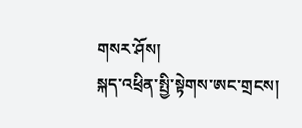གསར་ཤོས།
སྐད་འཕྲིན་སྤྱི་སྟེགས་ཨང་གྲངས།